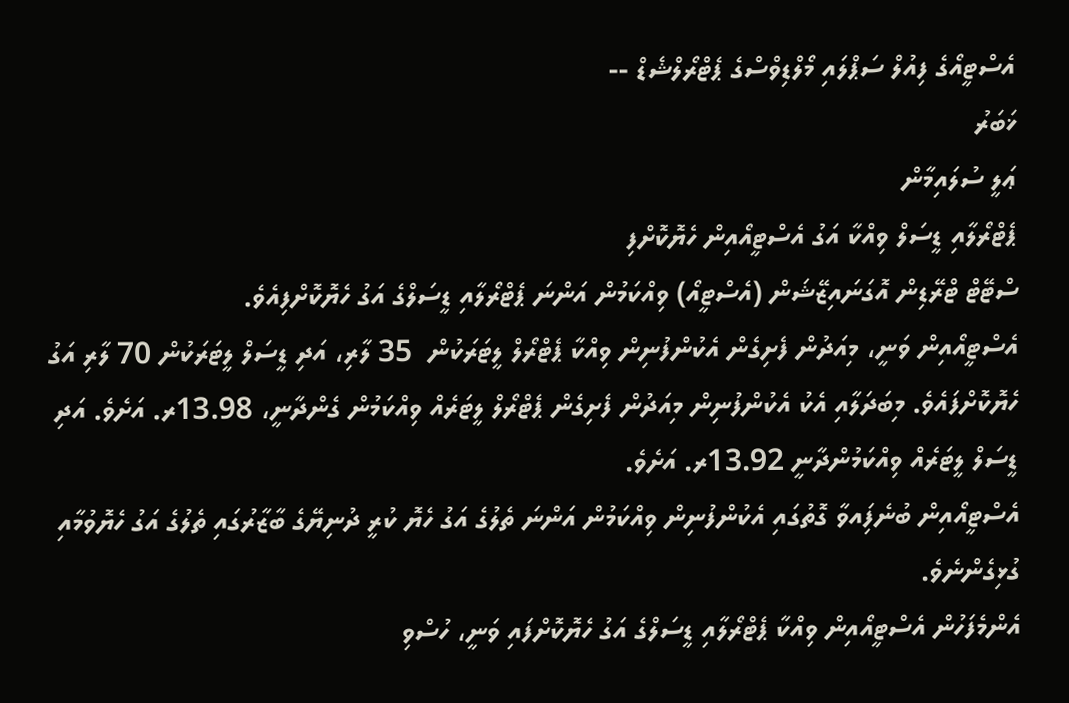އެސްޓީއޯގެ ފިއުލް ސަޕްލައި މޯލްޑިވްސްގެ ޕެޓްރޯލްޝެޑް --
ޚަބަރު
ޢަލީ ސުލައިމާން
ޕެޓްރޯލާއި ޑީސަލް ވިއްކާ އަގު އެސްޓީއޯއިން ހެޔޮކޮށްފި
ސްޓޭޓް ޓްރޭޑިން އޮގަނައިޒޭޝަން (އެސްޓީއޯ) ވިއްކަމުން އަންނަ ޕެޓްރޯލާއި ޑީސަލްގެ އަގު ހެޔޮކޮށްފިއެވެ.
އެސްޓީއޯއިން ވަނީ، މިއަދުން ފެށިގެން އެކުންފުނިން ވިއްކާ ޕެޓްރޯލް ލީޓަރަކުން  35 ލާރި، އަދި ޑީސަލް ލީޓަރަކުން 70 ލާރި އަގު ހެޔޮކޮށްފައެވެ. މިބަދަލާއި އެކު އެކުންފުނިން މިއަދުން ފެށިގެން ޕެޓްރޯލް ލީޓަރެއް ވިއްކަމުން ގެންދާނީ، 13.98ރ. އަށެވެ. އަދި ޑީސަލް ލީޓަރެއް ވިއްކަމުންދާނީ 13.92ރ. އަށެވެ.
އެސްޓީއޯއިން ބުނެފަިއވާ ގޮތުގައި އެކުންފުނިން ވިއްކަމުން އަންނަ ތެލުގެ އަގު ހެޔޮ ކުރީ ދުނިޔޭގެ ބާޒާރުގައި ތެލުގެ އަގު ހެޔޮވުމާއި ގުޅިގެންނެވެ.
އެންމެފަހުން އެސްޓީއޯއިން ވިއްކާ ޕެޓްރޯލާއި ޑީސަލްގެ އަގު ހެޔޮކޮށްފައި ވަނީ، ހުސްވި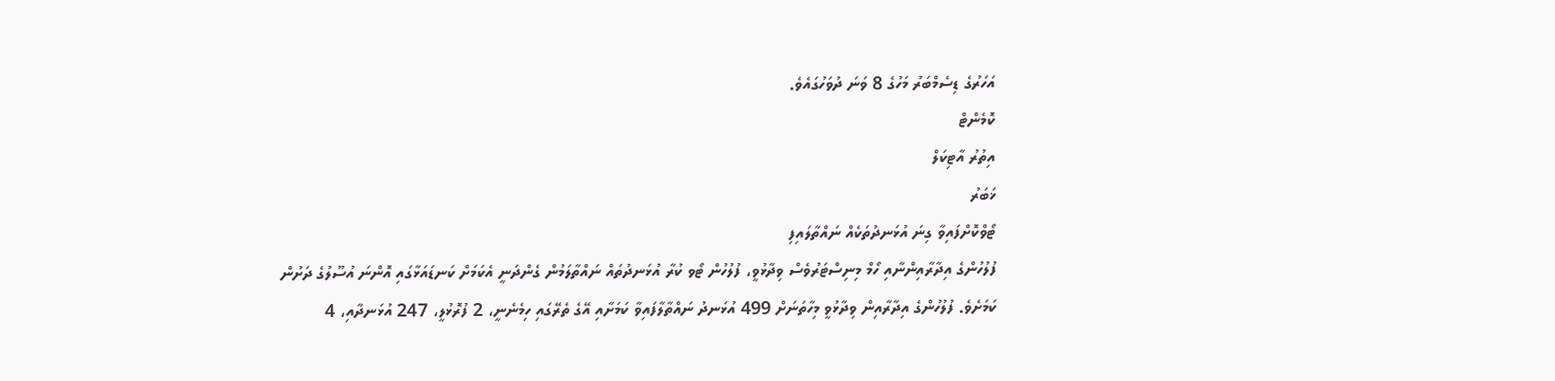އަހަރުގެ ޑިސެމްބަރު މަހުގެ 8 ވަނަ ދުވަހުގައެވެ.
ކޮމެންޓް
އިތުރު އާޓިކަލް
ޚަބަރު
ޓޯވްކޮށްފައިވާ ގިނަ އުޅަނދުތަކެއް ނައްތާލައިފި
ފުލުހުންގެ އިދާރާއިންނާއި ހޯމް މިނިސްޓަރުވެސް ވިދާޅުވީ، ފުލުހުން ޓޯވ ކުރާ އުޅަނދުތައް ނައްތާލަމުން ގެންދަނީ އެކަމަށް ކަނޑައަޅާގައި އޮންނަ އުސޫލުގެ ދަށުން ކަމަށެވެ. ފުލުހުންގެ އިދާރާއިން ވިދާޅުވީ މިހާތަނަށް 499 އުޅަނދު ނައްތާލާފައިވާ ކަމަށާއި އޭގެ ތެރޭގައި ހިމެނެނީ، 2 ފުރޮޅުލީ، 247 އުޅަނދާއި، 4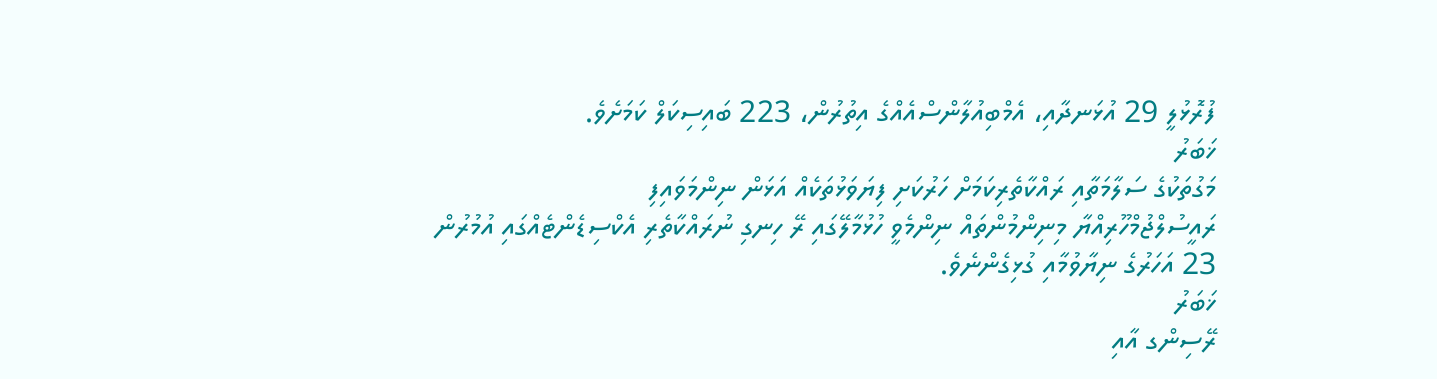ފުރޮޅުލީ 29 އުޅަނދާއި، އެމްބިއުލާންސްއެއްގެ އިތުރުން، 223 ބައިސިކަލް ކަމަށެވެ.
ޚަބަރު
މަގުތަކުގެ ސަލާމަތާއި ރައްކާތެރިކަމަށް ހަރުކަށި ފިޔަވަޅުތަކެއް އަޅަން ނިންމަވައިފި
ރައީސުލްޖުމްހޫރިއްޔާ މިނިންމުންތައް ނިންމެވީ ހުޅުމާލޭގައި ރޭ ހިނގި ނުރައްކާތެރި އެކްސިޑެންޓެއްގައި އުމުރުން 23 އަހަރުގެ ނިޔާވުމާއި ގުޅިގެންނެވެ.
ޚަބަރު
ރޭސިންގ އާއި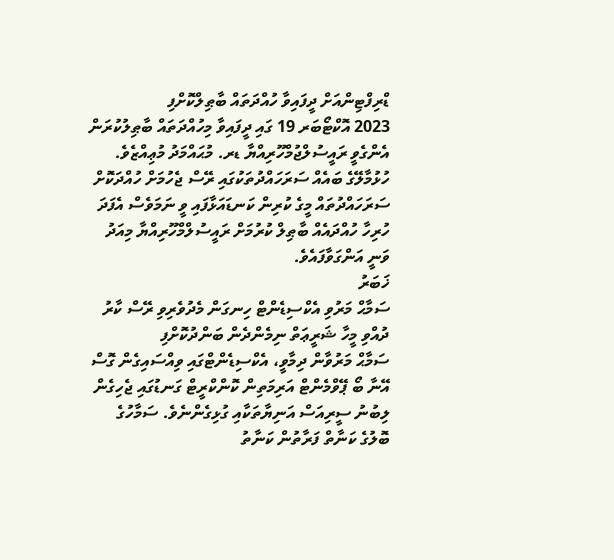ޑްރިފްޓިންއަށް ދީފައިވާ ހުއްދަތައް ބާޠިލްކޮށްފި
2023 އޮކްޓޯބަރ 19 ގައި ދީފައިވާ މިހުއްދަތައް ބާޠިލުކުރަން އެންގެވީ ރައީސުލްޖުމްހޫރިއްޔާ ޑރ. މުޙައްމަދު މުޢިއްޒެވެ. ހުޅުމާލޭގެ ބައެއް ސަރަހައްދުތަކުގައި ރޭސް ޖެހުމަށް ހުއްދަކޮށް ސަރަހައްދުތައް މީގެ ކުރިން ކަނޑައަޅާފައި ވީ ނަމަވެސް އެފަދަ ހުރިހާ ހުއްދައެއް ބާޠިލް ކުރުމަށް ރައީސުލްމްހޫރިއްޔާ މިއަދު ވަނީ އަންގަވާފައެވެ.
ޚަބަރު
ސަމާޙް މަރުވި އެކްސިޑެންޓް ހިނގަން މެދުވެރިވި ރޭސް ކާރު ދުއްވި މީހާ ޝަރީޢަތް ނިމެންދެން ބަންދުކޮށްފި
ސަމާޙް މަރުވާން ދިމާވީ، އެކްސިޑެންޓްގައި ވިއްސައިގެން ގޮސް އޭނާ ބޯ ޕޭވްމެންޓް އަރިމަތިން ކޮންކްރީޓް ގަނޑުގައި ޖެހިގެން ލިބުނު ސީރިއަސް އަނިޔާތަކާއި ގުޅިގެންނެވެ. ސަމާހުގެ ބޮލުގެ ކަނާތް ފަރާތުން ކަނާތު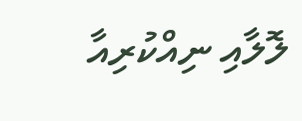ލޮލާއި ނިއްކުރިއާ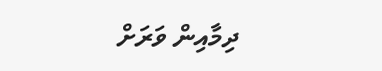ދިމާއިން ވަރަށް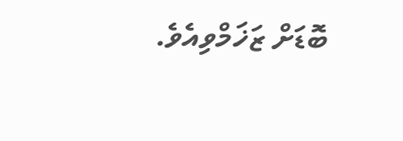ބޮޑަށް ޒަޚަމްވިއެވެ.